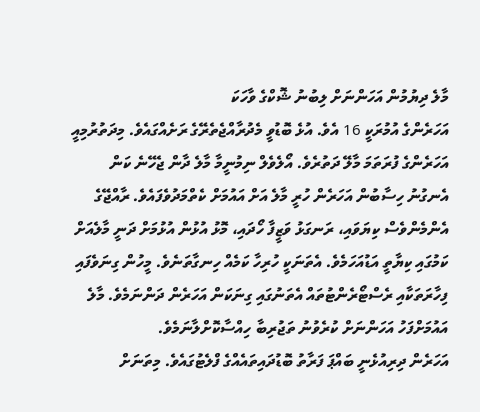މާލެ ދިޔުމުން އަހަންނަށް ލިބުނު ޝޮކްގެ ވާހަކަ
އަހަރެންގެ އުމުރަކީ 16 އެވެ. އުޅެ ބޮޑުވީ މެދުރާއްޖެތެރޭގެ ރަށެއްގައެވެ. މިދަތުރުމިއީ އަހަރެންގެ ފުރަތަމަ މާލޭ ދަތުރެވެ. އޯލެވެލް ނިމުނީމާ މާލެ ދާން ޖެހޭނެ ކަން އެނގުނު ހިސާބުން އަހަރެން ހުރީ މާލެ އަށް އައުމަށް ކެތްމަދުވެފައެވެ. ރާއްޖޭގެ އެންމެންވެސް ކިޔަވައި، ރަނގަޅު ވަޒީފާ ހޯދައި، މޮޅު އުޅުން އުޅުމަށް ދަނީ މާލެއަށް ކަމުގައި ކިޔާތީ އަޑުއަހަމެވެ. އެތަނަކީ ހުރިހާ ކަމެއް ހިނގާތަނެވެ. މީހުން ގިނަވެފައި ފިހާރަތަކާއި ރެސްޓޯރެންޓުތައް އެތަނުގައި ގިނަކަން އަހަރެން ދަންނަމެވެ. މާލެ އައުމަށްފަހު އަހަންނަށް ކުރެވުނު ތަޖުރިބާ ހިއްސާކޮށްލާނަމެވެ.
އަހަރެން ދިރިއުޅެނީ ބައްޕަ ފަރާތު ބޮޑުދައިތައެއްގެ ފްލެޓުގައެވެ. މިތަނަށް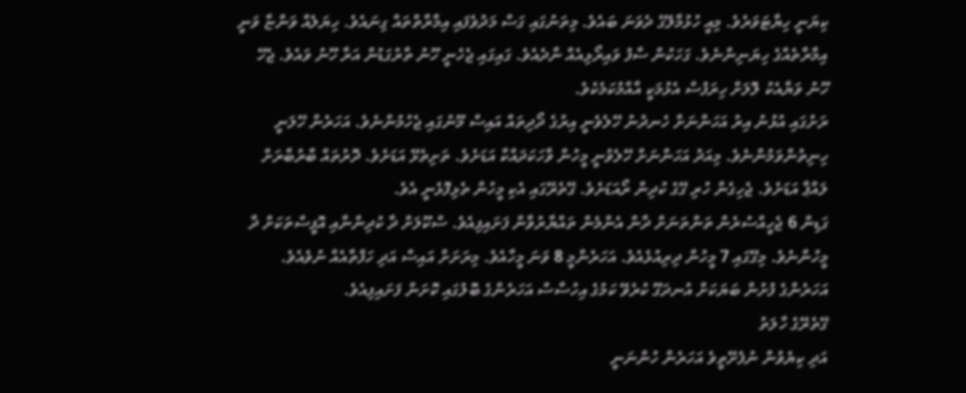ކިޔަނީ ހިޔާޓަވަރެވެ. މިއީ ހުޅުމާލޭގެ ދެވަނަ ބައެވެ. މިތަނުގައި ގަސް މަދުވެފައި އިމާރާތްތައް ގިނައެވެ. ހިޔަލެއް ވަންޏާ ވަނީ އިމާރާތެއްގެ ހިޔަނިންނެވެ. ގަހަކުން ސާފު ވައިރޯޅިއެއް ނާދެއެވެ. ގައިގައި ޖެހެނީ ހޫނު ތާރުގަޑުން އަރާ ހޫނު ވައެވެ. ޖެހޭ ހޫނު ވަޔާއެކު ލޮލަށް ހިރަފުސް އެޅުމަކީ އާއްމުކަމެކެވެ.
ރަށުގައި އުޅުނު އިރު އަހަންނަށް ހެނދުނު ހޭލެވެނީ އިރުގެ ދޯދިތައް އައިސް މޫނުގައި ޖެހުމުންނެވެ. އަހަރެން ހޭލަނީ ހިނިތުންވަމުންނެވެ. މިއަދު އަހަންނަށް ހޭލެވުނީ މީހުން ވާހަކަދައްކާ އަޑަށެވެ. ތަށިތެޅޭ އަޑަށެވެ. ދޮރުތައް ބާރުބާރަށް ލައްޕާ އަޑަށެވެ. ޖެހިގެން ހުރި ގޭގެ ކުދިން ރޯއަޑަށެވެ. ގޭތެރޭގައި އެކި މީހުން ތެޅިފޮޅެނީ އެވެ.
ގަޑިން 6 ޖެހީއްސުރެން ތަންތަނަށް ދާން އެންމެން ތައްޔާރުވާން ފަށައިފިއެވެ. ސްކޫލަށް ދާ ކުދިންނާއި އޮފީސްތަކަށް ދާ މީހުންނެވެ. މިގޭގައި 7 މީހުން ދިރިއުޅެއެވެ. އަހަރެންމީ 8 ވަނަ މީހާއެވެ. މިރަށަށް އައިސް އަދި ހަފްތާއެއް ނުވެއެވެ. އަހަރެންގެ ފުށުން ބަޔަކަށް އުނދަގޫ ކުރެވޭ ކަމުގެ އިހުސާސް އަހަރެންގެ ބޮލުގައި ކޮށަން ފަށައިފިއެވެ.
ގޭތެރޭގެ ހާލަތު
އަދި ކިޔެވުން ނުފެށޭތީވެ އަހަރެން ހުންނަނީ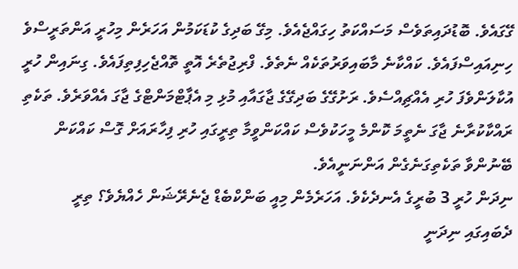ގޭގައެވެ. ބޮޑުދައިތަވެސް މަސައްކަތު ހިގައްޖެއެވެ. މިގޭ ބަދިގެ ކުޑަކަމުން އަހަރެން މިހުރީ އަންތަރީސްވެ ހިނިއައިސްފައެވެ. ކައްކާނެ މާބައިވަރުތަކެއް ނެތެވެ. ފްރިޖުތެރެ އޮތީ ތޮއްޖެހިފިތިފައެވެ. ގިނައިން ހުރީ އުކާލަންވެފަ ހުރި އެއްޗިއްސެވެ. ރަށުގޭގެ ބަދިގޭގެ ޖާގައާއި މުޅި މި އެޕާޓްމަންޓްގެ ޖާގަ އެއްވަރެވެ. ތަކެތި ރައްކާކުރާނެ ޖާގަ ނެތީމަ ކޮންމެ މީހަކުވެސް ކައްކަންވީމާ ތިރީގައި ހުރި ފިހާރައަށް ގޮސް ކައްކަން ބޭނުންވާ ތަކެތިގަނެގެން އަންނަނީއެވެ.
ނިދަން ހުރީ 3 ބުރީގެ އެނދެކެވެ. އަހަރެމެން މިއީ ބަންކްބެޑް ޖެނެރޭޝަން ހެއްޔެވެ؟ ތިރީ ދެބައިގައި ނިދަނީ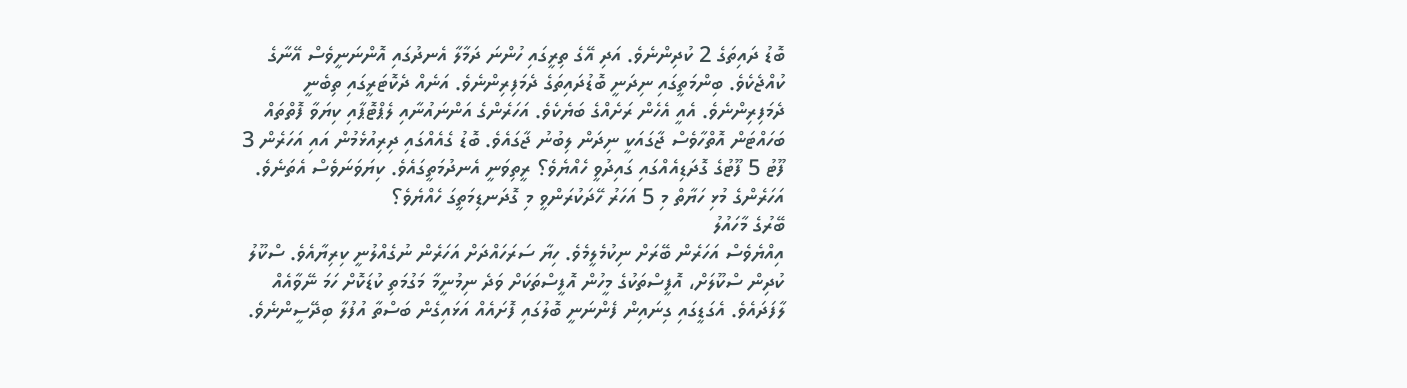ބޮޑު ދައިތަގެ 2 ކުދިންނެވެ. އަދި އޭގެ ތިރީގައި ހުންނަ ދަމާލާ އެނދުގައި އޮންނަނީވެސް އޭނާގެ ކުއްޖެކެވެ. ބިންމަތީގައި ނިދަނީ ބޮޑުދައިތަގެ ދެމަފިރިންނެވެ. އަނެއް ދެކޮޓަރީގައި ތިބެނީ ދެމަފިރިންނެވެ. އެއީ އެހެން ރަށެއްގެ ބަޔެކެވެ. އަހަރެންގެ އަންނައުނާއި ލެޕްޓޮޕާއި ކިޔަވާ ފޮތްތައް ބަހައްޓަން އޮތްހާވެސް ޖާގައަކީ ނިދަން ލިބުނު ޖާގައެވެ. ބޮޑު ގެއެއްގައި ދިރިއުޅެމުން އައި އަހަރެން 3 ފޫޓު 5 ފޫޓުގެ ގޮދަޑިއެއްގައި ގައިދުވީ ހެއްޔެވެ؟ ރީތިވަނީ އެނދުމަތީގައެވެ. ކިޔަވަނަވެސް އެތަނެވެ. އަހަރެންގެ މުޅި ހަޔާތް މި 5 އަހަރު ހޭދަކުރަންވީ މި ގޮދަނޑިމަތީގަ ހެއްޔެވެ؟
ބޭރުގެ މާހައުލު
އިއްޔެވެސް އަހަރެން ބޭރަށް ނިކުމެލީމެވެ. ހިޔާ ސަރަހައްދަށް އަހަރެން ނުގެއްލުނީ ކިރިޔާއެވެ. ސްކޫލު ކުދިން ސްކޫލަށް، އޮފީސްތަކުގެ މީހުން އޮފީސްތަކަށް ވަދެ ނިމުނީމާ މަގުމަތި ކުޑަކޮށް ހަމަ ނޭވާއެއް ލާފަދައެވެ. އެގަޑީގައި ގިނައިން ފެންނަނީ ބޮލުގައި ފޮށައެއް އަޅައިގެން ބަސްތާ އުފުލާ ބިދޭސީންނެވެ.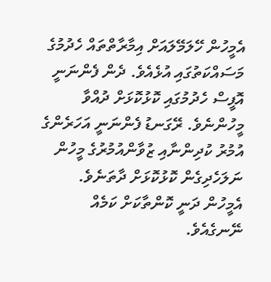އެމީހުން ހޭލަމޭލައަށް އިމާރާތްތައް ހެދުމުގެ މަސައްކަތުގައި އުޅެއެވެ. ދެން ފެންނަނީ އޮފީސް ހެދުމުގައި ކޮޅުކޮޅަށް ދުއްވާ މީހުންނެވެ. ރޭގަނޑު ފެންނަނީ އަހަރެންގެ އުމުރު ކުދިންނާއި ޒުވާންއުމުރުގެ މީހުން ނަލަހެދިގެން ކޮޅުކޮޅަށް ދާތަނެވެ. އެމީހުން ދަނީ ކޮންތާކަށް ކަމެއް ނޭނގެއެވެ.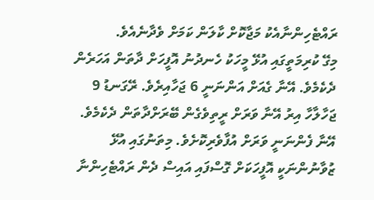ރައްޓެހިންނާއެކު މަޖާކޮށް ކާލަން ކަމަށް ވެދާނެއެވެ.
މިގޭ ކުރިމަތީގައި އުޅޭ މީހަކު ހެނދުނު އޮފީހަށް ދާތަން އަހަރެން ދެކެމެވެ. އޭނާ ގެއަށް އަންނަނީ 6 ޖަހާއިރެވެ. ރޭގަނޑު 9 ޖަހާލާހާ އިރު އޭނާ ވަރަށް ރީތިވެގެން ބޭރަށްދާތަން ދެކެމެވެ. އޭނާ ފެންނަނީ ވަރަށް އުފާވެރިކޮށެވެ. މިތަނުގައި އުޅޭ ޒުވާނުންނަކީ އޮފީހަކަށް ގޮސްފައި އައިސް ދެން ރައްޓެހިންނާ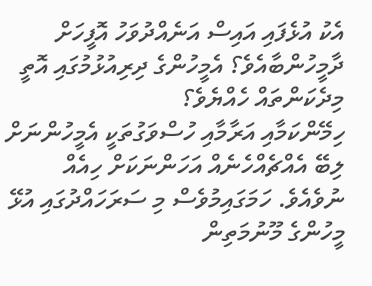އެކު އުޅެފައި އައިސް އަނެއްދުވަހު އޮފީހަށް ދާމީހުންބާއެވެ؟ އެމީހުންގެ ދިރިއުޅުމުގައި އޮތީ މިދެކަންތައް ހެއްޔެވެ؟
ހިމޭންކަމާއި އަރާމާއި ހުސްވަގުތަކީ އެމީހުންނަށް ލިބޭ އެއްޗެއްހެނެއް އަހަންނަކަށް ހިއެއް ނުވެއެވެ. ހަމަގައިމުވެސް މި ސަރަހައްދުގައި އުޅޭ މީހުންގެ މޫނުމަތިން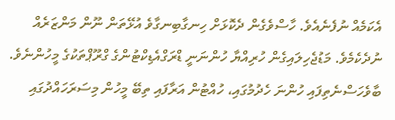އެކަމެއް ނުފެނެއެވެ. ހާސްވެގެން ދެކޮޅަށް ހިނގާބިނގާވެ އުޅޭތަން ނޫން މަންޒަރެއް ނުދެކެމެވެ. މަޑުޖެހިލައިގެން ހުރިއްޔާ ހުންނަނީ ޑްރަގްއެޑިކްޓުންގެ ގްރޫޕްތަކުގެ މީހުންނެވެ. ބާވެހަސްނެތިފައި ހުންނަ ހެދުމުގައި، ހުއްޓުން އަރާފައި ތިބޭ މީހުން މިސަރަހައްދުގައި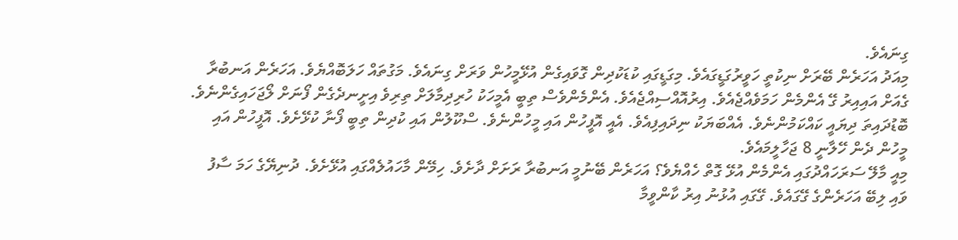ގިނައެވެ.
މިއަދު އަހަރެން ބޭރަށް ނިކުތީ ހަވީރުގަޑީގައެވެ. މިގަޑީގައި ކުޑަކުދިން ގޮވައިގެން އުޅޭމީހުން ވަރަށް ގިނައެވެ. މަގުތައް ހަލަބޮއްޔެވެ. އަހަރެން އަނބުރާ ގެއަށް އައިއިރު ގޭ އެންމެން ހަމަވެއްޖެއެވެ. އިރުއޮއްސިއްޖެއެވެ. އެންމެންވެސް ތިބީ އެމީހަކު ހުރިދިމާލަށް ތިރިވެ އިށީނދެގެން ފޯނަށް ލޯޖަހައިގެންނެވެ. ބޮޑުދައިތަ ދިޔައީ ކައްކަމުންނެވެ. އެއްބަޔަކު ނިދައިފިއެވެ. އެއީ އޮފީހުން އައި މީހުންނެވެ. ސްކޫލުން އައި ކުދިން ތިބީ ފޯނާ ކުޅޭށެވެ. އޮފީހުން އައި މީހުން ދެން ހޭލާނީ 8 ޖަހާލީމައެވެ.
މިއީ މާލޭ ސަރަހައްދުގައި އެންމެން އުޅޭ ގޮތް ހެއްޔެވެ؟ އަހަރެން ބޭނުމީ އަނބުރާ ރަށަށް ދާށެވެ. ހިމޭން މާހައުލެއްގައި އުޅޭށެވެ. ދުނިޔޭގެ ހަމަ ސާފު ވައި ލިބޭ އަހަރެންގެ ގޭގައެވެ. ގޭގައި އުޅުނު އިރު ކާންވީމާ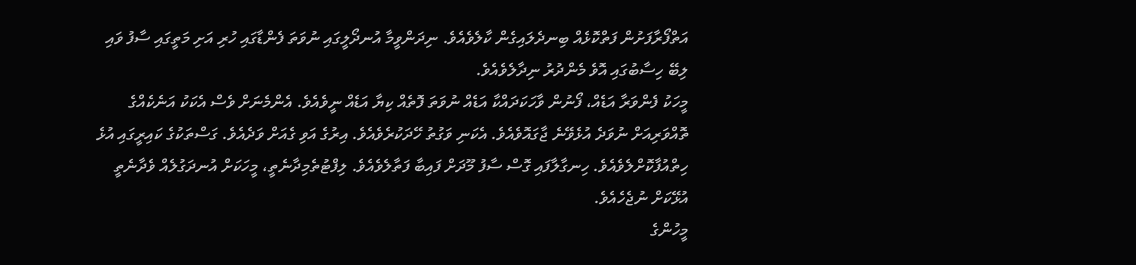އަތްފޯރާފަށުން ފަތްކޮޅެއް ބިނދެލައިގެން ކާލެވެއެވެ. ނިދަންވީމާ އުނދޯލީގައި ނުވަތަ ފެންޑާގައި ހުރި އަށި މަތީގައި ސާފު ވައި ލިބޭ ހިސާބުގައި އޮވެ މެންދުރު ނިދާލެވެއެވެ.
މީހަކު ފެންވަރާ އަޑެއް، ފޯނުން ވާހަކަދައްކާ އަޑެއް ނުވަތަ ފޮތެއް ކިޔާ އަޑެއް ނީވެއެވެ. އެންމެނަށް ވެސް އެކަކު އަނެކެއްގެ ތޮއްވަރިއަށް ނުވަދެ އުޅެވޭނެ ޖާގައޮވެއެވެ. އެކަނި ވަގުތު ހޭދަކުރެވެއެވެ. އިރުގެ އަވި ގެއަށް ވަދެއެވެ. ގަސްތަކުގެ ކައިރީގައި އުޅެ ހިތްއުފާކޮށްލެވެއެވެ. ހިނގާލާފައި ގޮސް ސާފު މޫދަށް ފައިބާ ފަތާލެވެއެވެ. ލިފްޓުތެމިދާނެތީ، މީހަކަށް އުނދަގުލެއް ވެދާނެތީ އުޅޭކަށް ނުޖެހެއެވެ.
މީހުންގެ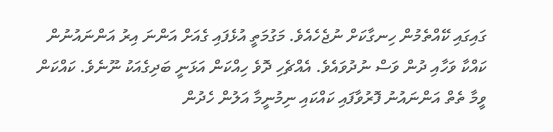ގައިގައި ކޭއްތެމުން ހިނގާކަށް ނުޖެހެއެވެ. މަގުމަތީ އުޅެފައި ގެއަށް އަންނަ އިރު އަންނައުނުން ކައްކާ ވަހާއި ދުން ވަސް ނުދުވައެވެ. އެއްޗެހި ދޮވެ ހިއްކަން އަޅަނީ ބަދިގެއަކު ނޫނެވެ. ކައްކަން ވީމާ ތެތް އަންނައުނު ފޮރުވާފައި ކައްކައި ނިމުނީމާ އަލުން ހެދުން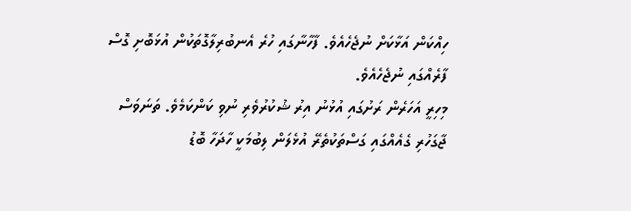ހިއްކަން އަޅާކަށް ނުޖެހެއެވެ. ފާހާނާގައި ހުރެ އެނބުރިލާގޮތަކުން އުޅަބޮށި ގޮސް ފާރެއްގައި ނުޖެހެއެވެ.
މިހިރީ އަހަރެން ރަށުގައި އުޅުނު އިރު ޝުކުރުވެރި ނުވި ކަންކަމެވެ. ތަނަވަސް ޖާގަހުރި ގެއެއްގައި ގަސްތަކުތެރޭ އުޅެލަން ލިބުމަކީ ހާދަހާ ބޮޑު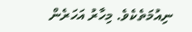ނިއުމަތެކެވެ. މިހާރު އަހަރެން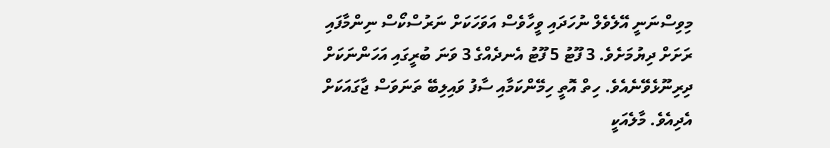މިވިސްނަނީ އޭލެވެލް ނުހަދައި ވީހާވެސް އަވަހަކަށް ނަރުސްކޯސް ނިންމާފައި ރަށަށް ދިޔުމަށެވެ. 3 ފޫޓު 5 ފޫޓު އެނދެއްގެ 3 ވަނަ ބުރީގައި އަހަންނަކަށް ދިރިނޫޅެވޭނެއެވެ. ހިތް އޮތީ ހިމޭންކަމާއި ސާފު ވައިލިބޭ ތަނަވަސް ޖާގައަކަށް އެދިއެވެ. މާލެއަކީ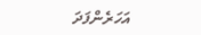އަހަރެންފަދަ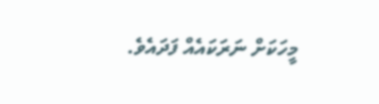މީހަކަށް ނަރަކައެއް ފަދައެވެ.